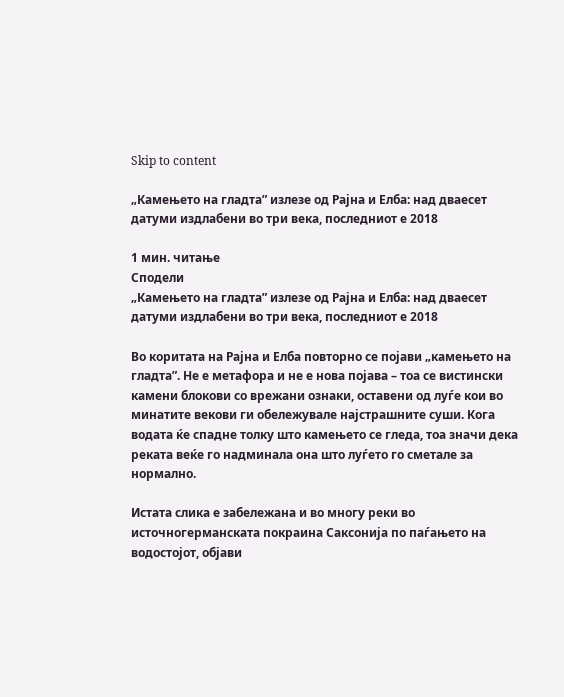Skip to content

„Камењето на гладта” излезе од Рајна и Елба: над дваесет датуми издлабени во три века, последниот е 2018

1 мин. читање
Сподели
„Камењето на гладта” излезе од Рајна и Елба: над дваесет датуми издлабени во три века, последниот е 2018

Во коритата на Рајна и Елба повторно се појави „камењето на гладта”. Не е метафора и не е нова појава – тоа се вистински камени блокови со врежани ознаки, оставени од луѓе кои во минатите векови ги обележувале најстрашните суши. Кога водата ќе спадне толку што камењето се гледа, тоа значи дека реката веќе го надминала она што луѓето го сметале за нормално.

Истата слика е забележана и во многу реки во источногерманската покраина Саксонија по паѓањето на водостојот, објави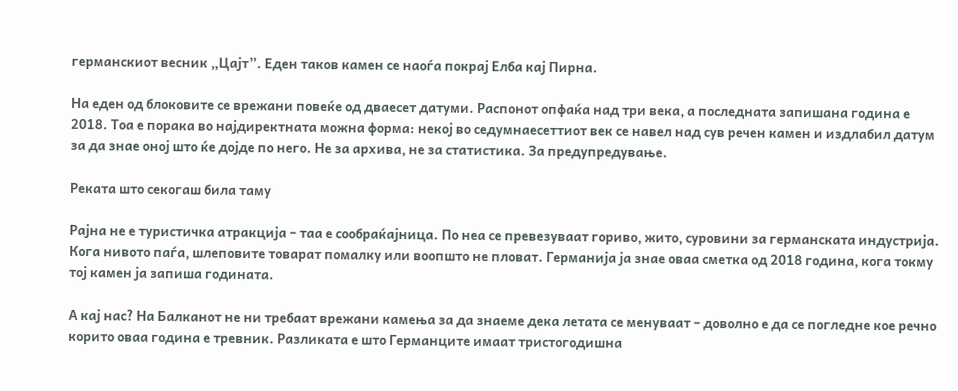германскиот весник „Цајт”. Еден таков камен се наоѓа покрај Елба кај Пирна.

На еден од блоковите се врежани повеќе од дваесет датуми. Распонот опфаќа над три века, а последната запишана година е 2018. Тоа е порака во најдиректната можна форма: некој во седумнаесеттиот век се навел над сув речен камен и издлабил датум за да знае оној што ќе дојде по него. Не за архива, не за статистика. За предупредување.

Реката што секогаш била таму

Рајна не е туристичка атракција – таа е сообраќајница. По неа се превезуваат гориво, жито, суровини за германската индустрија. Кога нивото паѓа, шлеповите товарат помалку или воопшто не пловат. Германија ја знае оваа сметка од 2018 година, кога токму тој камен ја запиша годината.

А кај нас? На Балканот не ни требаат врежани камења за да знаеме дека летата се менуваат – доволно е да се погледне кое речно корито оваа година е тревник. Разликата е што Германците имаат тристогодишна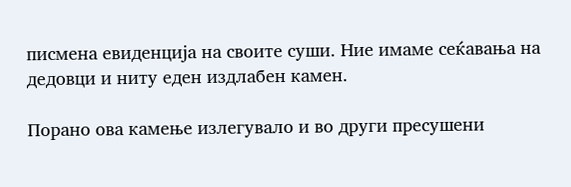писмена евиденција на своите суши. Ние имаме сеќавања на дедовци и ниту еден издлабен камен.

Порано ова камење излегувало и во други пресушени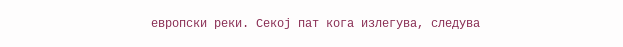европски реки. Секој пат кога излегува, следува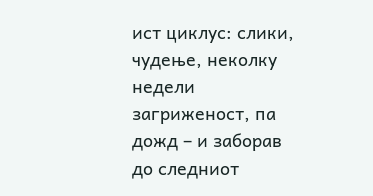ист циклус: слики, чудење, неколку недели загриженост, па дожд – и заборав до следниот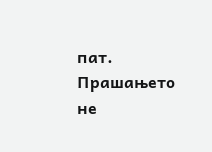пат. Прашањето не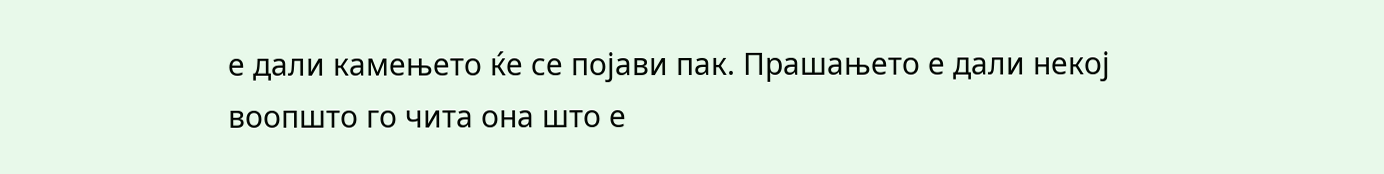е дали камењето ќе се појави пак. Прашањето е дали некој воопшто го чита она што е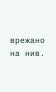врежано на нив.